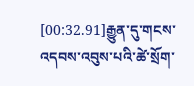[00:32.91]རྒྱུན་དུ་གངས་འདབས་འབུས་པའི་ཚེ་སྲོག་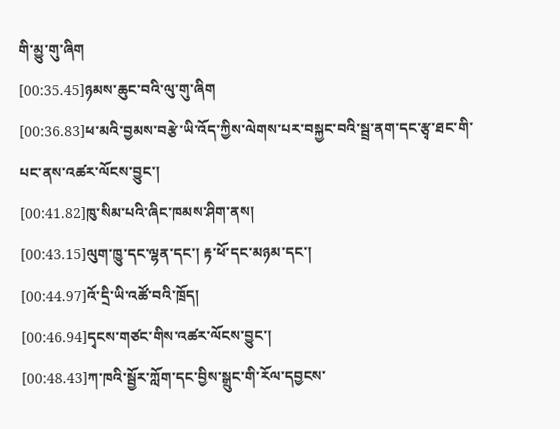གི་མྱུ་གུ་ཞིག
[00:35.45]ཉམས་ཆུང་བའི་ལུ་གུ་ཞིག
[00:36.83]ཕ་མའི་བྱམས་བརྩེ་ཡི་འོད་ཀྱིས་ལེགས་པར་བསྐྱང་བའི་སྦྲ་ནག་དང་རྩྭ་ཐང་གི་པང་ནས་འཚར་ལོངས་བྱུང་།
[00:41.82]ཁུ་སིམ་པའི་ཞིང་ཁམས་ཤིག་ནས།
[00:43.15]ལུག་ཁྱུ་དང་ལྷན་དང་། རྟ་ཕོ་དང་མཉམ་དང་།
[00:44.97]འོ་དྲི་ཡི་འཚོ་བའི་ཁྲོད།
[00:46.94]དྭངས་གཙང་གིས་འཚར་ལོངས་བྱུང་།
[00:48.43]ཀ་ཁའི་སྦྱོར་ཀློག་དང་བྱིས་སྒྲུང་གི་རོལ་དབྱངས་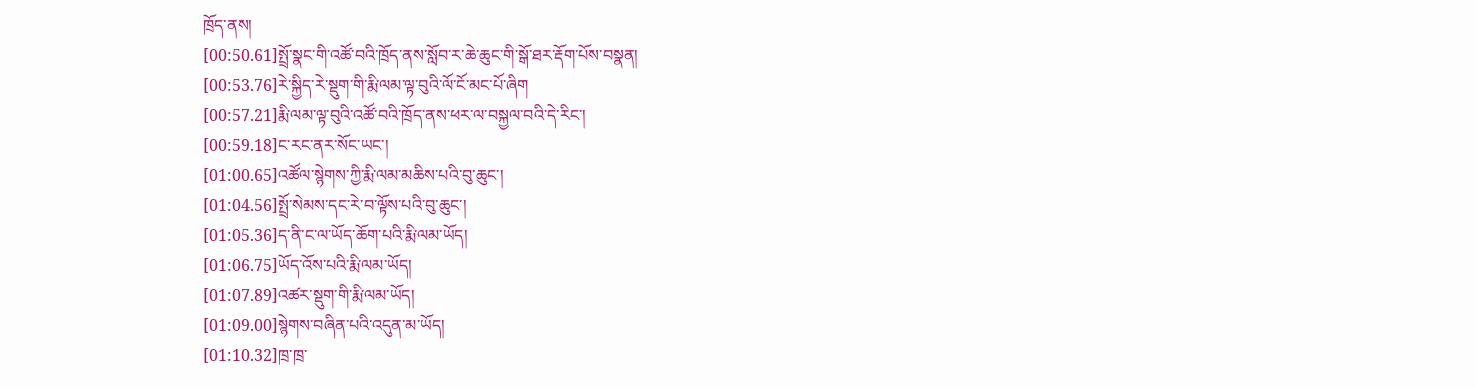ཁྲོད་ནས།
[00:50.61]སྤྲོ་སྣང་གི་འཚོ་བའི་ཁྲོད་ནས་སློབ་ར་ཆེ་ཆུང་གི་སྒོ་ཐར་རྡོག་པོས་བསྣན།
[00:53.76]རེ་སྐྱིད་རེ་སྡུག་གི་རྨི་ལམ་ལྟ་བུའི་ལོ་ངོ་མང་པོ་ཞིག
[00:57.21]རྨི་ལམ་ལྟ་བུའི་འཚོ་བའི་ཁྲོད་ནས་ཕར་ལ་བསྐྱལ་བའི་དེ་རིང་།
[00:59.18]ང་རང་ནར་སོང་ཡང་།
[01:00.65]འཚོལ་སྙེགས་ཀྱི་རྨི་ལམ་མཆིས་པའི་བུ་ཆུང་།
[01:04.56]སྤྲོ་སེམས་དང་རེ་བ་ལྟོས་པའི་བུ་ཆུང་།
[01:05.36]ད་ནི་ང་ལ་ཡོད་ཆོག་པའི་རྨི་ལམ་ཡོད།
[01:06.75]ཡོད་འོས་པའི་རྨི་ལམ་ཡོད།
[01:07.89]འཚར་སྡུག་གི་རྨི་ལམ་ཡོད།
[01:09.00]སྙེགས་བཞིན་པའི་འདུན་མ་ཡོད།
[01:10.32]ཁྲ་ཁྲ་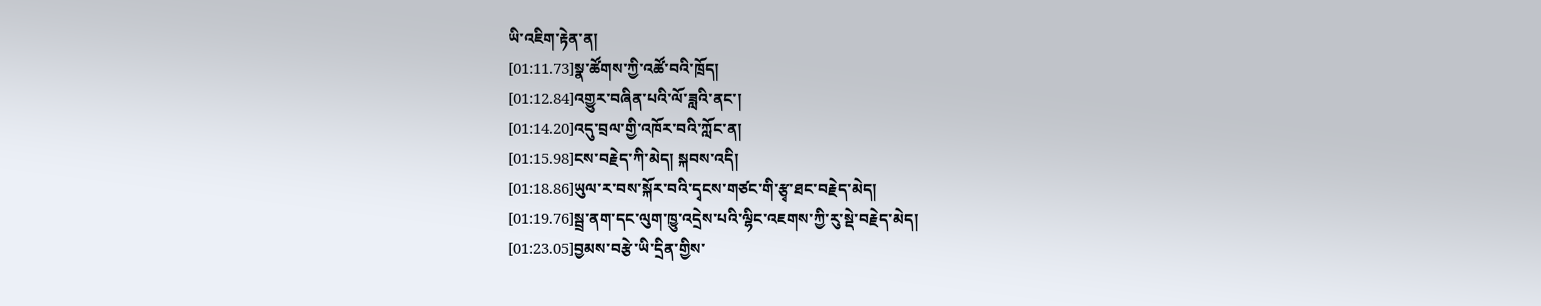ཡི་འཇིག་རྟེན་ན།
[01:11.73]སྣ་ཚོགས་ཀྱི་འཚོ་བའི་ཁྲོད།
[01:12.84]འགྱུར་བཞིན་པའི་ལོ་ཟླའི་ནང་།
[01:14.20]འདུ་བྲལ་གྱི་འཁོར་བའི་ཀློང་ན།
[01:15.98]ངས་བརྗེད་ཀི་མེད། སྐབས་འདི།
[01:18.86]ཡུལ་ར་བས་སྐོར་བའི་དྭངས་གཙང་གི་རྩྭ་ཐང་བརྗེད་མེད།
[01:19.76]སྦྲ་ནག་དང་ལུག་ཁྱུ་འདྲེས་པའི་ལྷིང་འཇགས་ཀྱི་རུ་སྡེ་བརྗེད་མེད།
[01:23.05]བྱམས་བརྩེ་ཡི་དྲིན་གྱིས་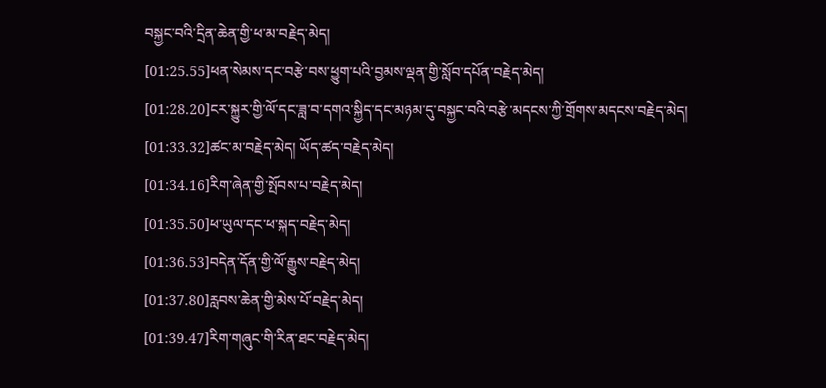བསྐྱང་བའི་དྲིན་ཆེན་གྱི་ཕ་མ་བརྗེད་མེད།
[01:25.55]ཕན་སེམས་དང་བརྩེ་བས་ཕྱུག་པའི་བྱམས་ལྡན་གྱི་སློབ་དཔོན་བརྗེད་མེད།
[01:28.20]ངར་སྐྱུར་གྱི་ལོ་དང་ཟླ་བ་དགའ་སྐྱིད་དང་མཉམ་དུ་བསྐྱང་བའི་བརྩེ་མདངས་ཀྱི་གྲོགས་མདངས་བརྗེད་མེད།
[01:33.32]ཚང་མ་བརྗེད་མེད། ཡོད་ཚད་བརྗེད་མེད།
[01:34.16]རིག་ཞེན་གྱི་སྤོབས་པ་བརྗེད་མེད།
[01:35.50]ཕ་ཡུལ་དང་ཕ་སྐད་བརྗེད་མེད།
[01:36.53]བདེན་དོན་གྱི་ལོ་རྒྱུས་བརྗེད་མེད།
[01:37.80]རླབས་ཆེན་གྱི་མེས་པོ་བརྗེད་མེད།
[01:39.47]རིག་གཞུང་གི་རིན་ཐང་བརྗེད་མེད།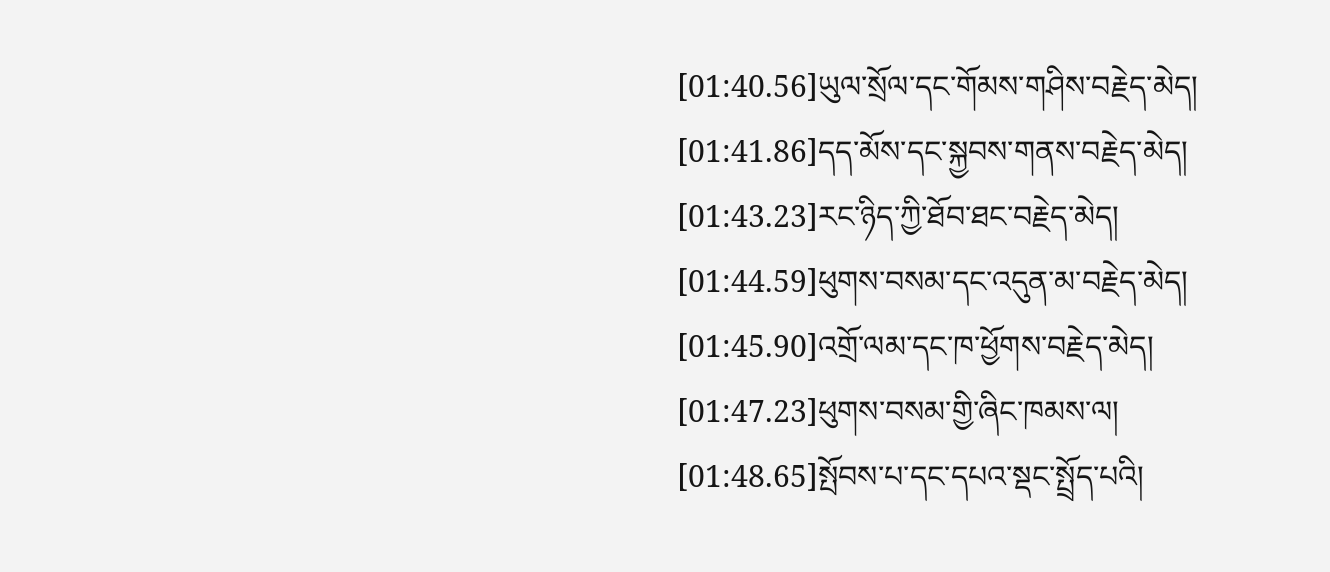[01:40.56]ཡུལ་སྲོལ་དང་གོམས་གཤིས་བརྗེད་མེད།
[01:41.86]དད་མོས་དང་སྐྱབས་གནས་བརྗེད་མེད།
[01:43.23]རང་ཉིད་ཀྱི་ཐོབ་ཐང་བརྗེད་མེད།
[01:44.59]ཕུགས་བསམ་དང་འདུན་མ་བརྗེད་མེད།
[01:45.90]འགྲོ་ལམ་དང་ཁ་ཕྱོགས་བརྗེད་མེད།
[01:47.23]ཕུགས་བསམ་གྱི་ཞིང་ཁམས་ལ།
[01:48.65]སྤོབས་པ་དང་དཔའ་སྡང་སྤྲོད་པའི།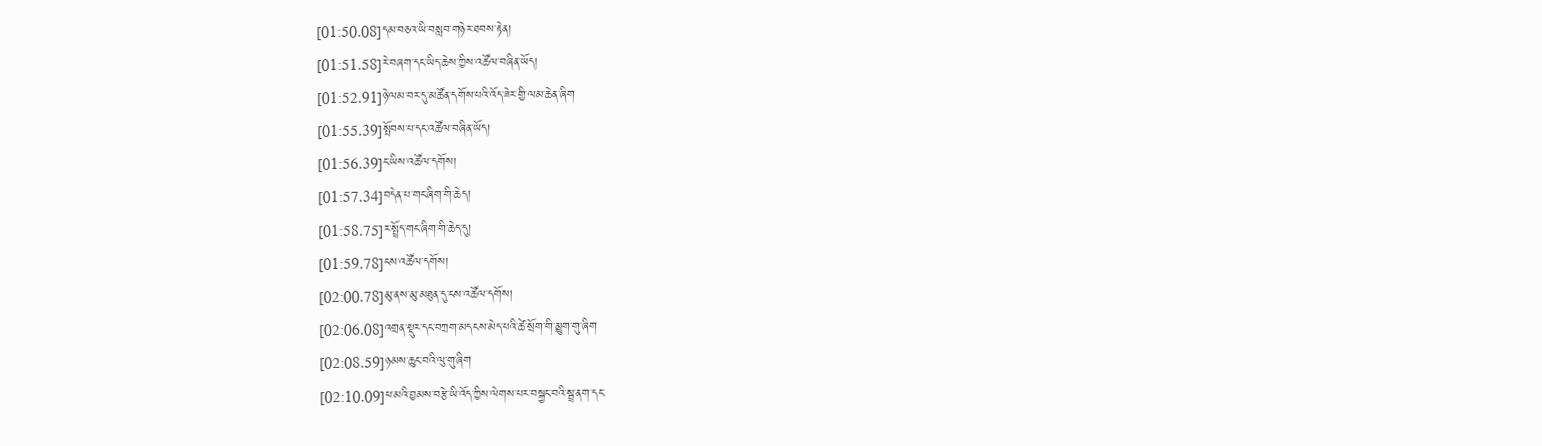[01:50.08]དམ་བཅའ་ཡི་བསླབ་གཉེར་ཐབས་རྟེན།
[01:51.58]རེ་བཞག་དང་ཡིད་ཆེས་ཀྱིས་འཚོལ་བཞིན་ཡོད།
[01:52.91]ཉེ་ལམ་བར་དུ་མཚོན་དགོས་པའི་འོད་ཟེར་གྱི་ལམ་ཆེན་ཞིག
[01:55.39]སྤོབས་པ་དང་འཚོལ་བཞིན་ཡོད།
[01:56.39]ང་ཡིས་འཚོལ་དགོས།
[01:57.34]བདེན་པ་གང་ཞིག་གི་ཆེད།
[01:58.75]ར་སྤྲོད་གང་ཞིག་གི་ཆེད་དུ།
[01:59.78]ངས་འཚོལ་དགོས།
[02:00.78]མུ་ནས་མུ་མཐུན་དུ་ངས་འཚོལ་དགོས།
[02:06.08]འགྲན་སྡུར་དང་བཀྲག་མདངས་མེད་པའི་ཚེ་སྲོག་གི་མྱུག་གུ་ཞིག
[02:08.59]ཉམས་ཆུང་བའི་ལུ་གུ་ཞིག
[02:10.09]ཕ་མའི་བྱམས་བརྩེ་ཡི་འོད་ཀྱིས་ལེགས་པར་བསྐྱང་བའི་སྦྲ་ནག་དང་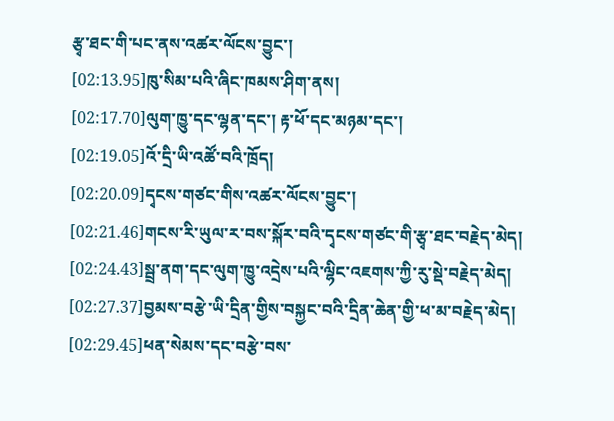རྩྭ་ཐང་གི་པང་ནས་འཚར་ལོངས་བྱུང་།
[02:13.95]ཁུ་སིམ་པའི་ཞིང་ཁམས་ཤིག་ནས།
[02:17.70]ལུག་ཁྱུ་དང་ལྷན་དང་། རྟ་ཕོ་དང་མཉམ་དང་།
[02:19.05]འོ་དྲི་ཡི་འཚོ་བའི་ཁྲོད།
[02:20.09]དྭངས་གཙང་གིས་འཚར་ལོངས་བྱུང་།
[02:21.46]གངས་རི་ཡུལ་ར་བས་སྐོར་བའི་དྭངས་གཙང་གི་རྩྭ་ཐང་བརྗེད་མེད།
[02:24.43]སྦྲ་ནག་དང་ལུག་ཁྱུ་འདྲེས་པའི་ལྷིང་འཇགས་ཀྱི་རུ་སྡེ་བརྗེད་མེད།
[02:27.37]བྱམས་བརྩེ་ཡི་དྲིན་གྱིས་བསྐྱང་བའི་དྲིན་ཆེན་གྱི་ཕ་མ་བརྗེད་མེད།
[02:29.45]ཕན་སེམས་དང་བརྩེ་བས་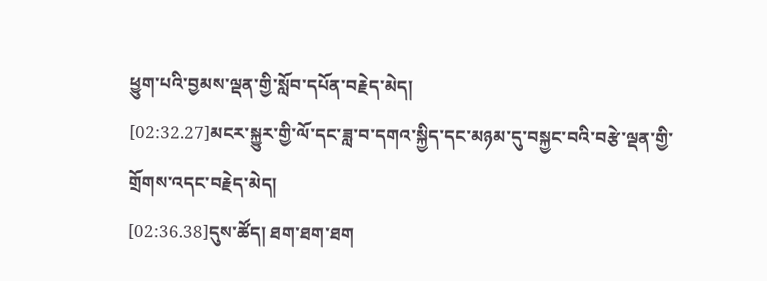ཕྱུག་པའི་བྱམས་ལྡན་གྱི་སློབ་དཔོན་བརྗེད་མེད།
[02:32.27]མངར་སྐྱུར་གྱི་ལོ་དང་ཟླ་བ་དགའ་སྐྱིད་དང་མཉམ་དུ་བསྐྱང་བའི་བརྩེ་ལྡན་གྱི་གྲོགས་འདང་བརྗེད་མེད།
[02:36.38]དུས་ཚོད། ཐག་ཐག་ཐག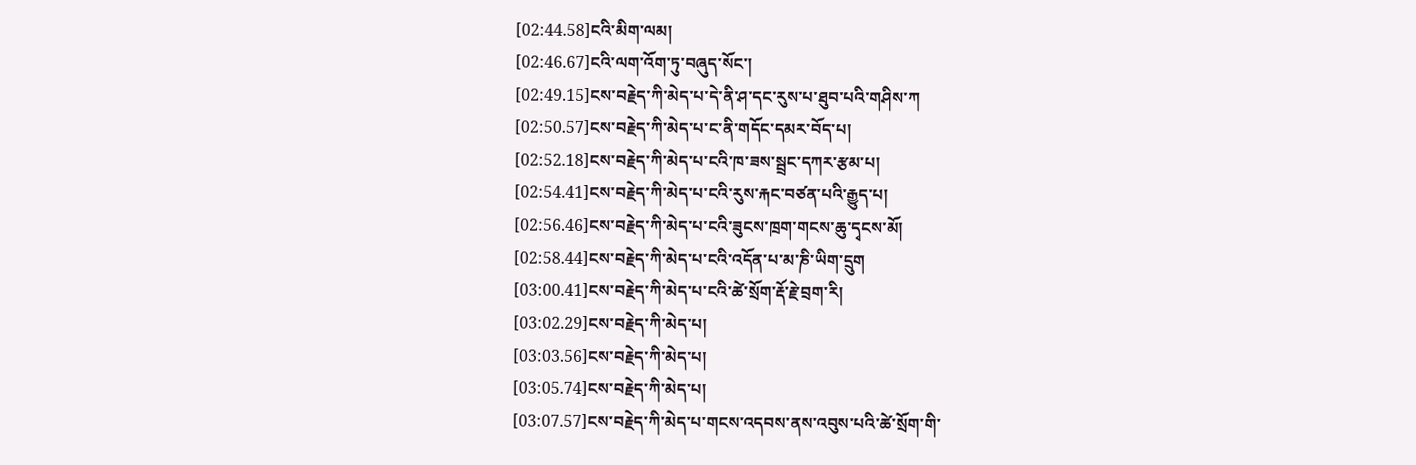[02:44.58]ངའི་མིག་ལམ།
[02:46.67]ངའི་ལག་འོག་ཏུ་བཞུད་སོང་།
[02:49.15]ངས་བརྗེད་ཀི་མེད་པ་དེ་ནི་ཤ་དང་རུས་པ་ཐུབ་པའི་གཤིས་ཀ
[02:50.57]ངས་བརྗེད་ཀི་མེད་པ་ང་ནི་གདོང་དམར་བོད་པ།
[02:52.18]ངས་བརྗེད་ཀི་མེད་པ་ངའི་ཁ་ཟས་སྦྲང་དཀར་རྩམ་པ།
[02:54.41]ངས་བརྗེད་ཀི་མེད་པ་ངའི་རུས་རྐང་བཙན་པའི་རྒྱུད་པ།
[02:56.46]ངས་བརྗེད་ཀི་མེད་པ་ངའི་ཟུངས་ཁྲག་གངས་ཆུ་དྭངས་མོ།
[02:58.44]ངས་བརྗེད་ཀི་མེད་པ་ངའི་འདོན་པ་མ་ཎི་ཡིག་དྲུག
[03:00.41]ངས་བརྗེད་ཀི་མེད་པ་ངའི་ཚེ་སྲོག་རྡོ་རྗེ་བྲག་རི།
[03:02.29]ངས་བརྗེད་ཀི་མེད་པ།
[03:03.56]ངས་བརྗེད་ཀི་མེད་པ།
[03:05.74]ངས་བརྗེད་ཀི་མེད་པ།
[03:07.57]ངས་བརྗེད་ཀི་མེད་པ་གངས་འདབས་ནས་འབུས་པའི་ཚེ་སྲོག་གི་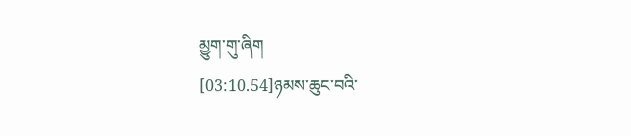མྱུག་གུ་ཞིག
[03:10.54]ཉམས་ཆུང་བའི་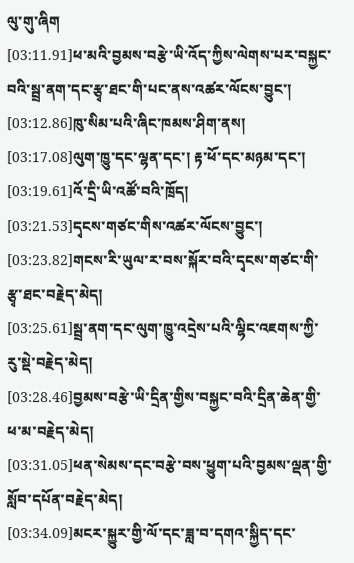ལུ་གུ་ཞིག
[03:11.91]ཕ་མའི་བྱམས་བརྩེ་ཡི་འོད་ཀྱིས་ལེགས་པར་བསྐྱང་བའི་སྦྲ་ནག་དང་རྩྭ་ཐང་གི་པང་ནས་འཚར་ལོངས་བྱུང་།
[03:12.86]ཁུ་སིམ་པའི་ཞིང་ཁམས་ཤིག་ནས།
[03:17.08]ལུག་ཁྱུ་དང་ལྷན་དང་། རྟ་ཕོ་དང་མཉམ་དང་།
[03:19.61]འོ་དྲི་ཡི་འཚོ་བའི་ཁྲོད།
[03:21.53]དྭངས་གཙང་གིས་འཚར་ལོངས་བྱུང་།
[03:23.82]གངས་རི་ཡུལ་ར་བས་སྐོར་བའི་དྭངས་གཙང་གི་རྩྭ་ཐང་བརྗེད་མེད།
[03:25.61]སྦྲ་ནག་དང་ལུག་ཁྱུ་འདྲེས་པའི་ལྷིང་འཇགས་ཀྱི་རུ་སྡེ་བརྗེད་མེད།
[03:28.46]བྱམས་བརྩེ་ཡི་དྲིན་གྱིས་བསྐྱང་བའི་དྲིན་ཆེན་གྱི་ཕ་མ་བརྗེད་མེད།
[03:31.05]ཕན་སེམས་དང་བརྩེ་བས་ཕྱུག་པའི་བྱམས་ལྡན་གྱི་སློབ་དཔོན་བརྗེད་མེད།
[03:34.09]མངར་སྐྱུར་གྱི་ལོ་དང་ཟླ་བ་དགའ་སྐྱིད་དང་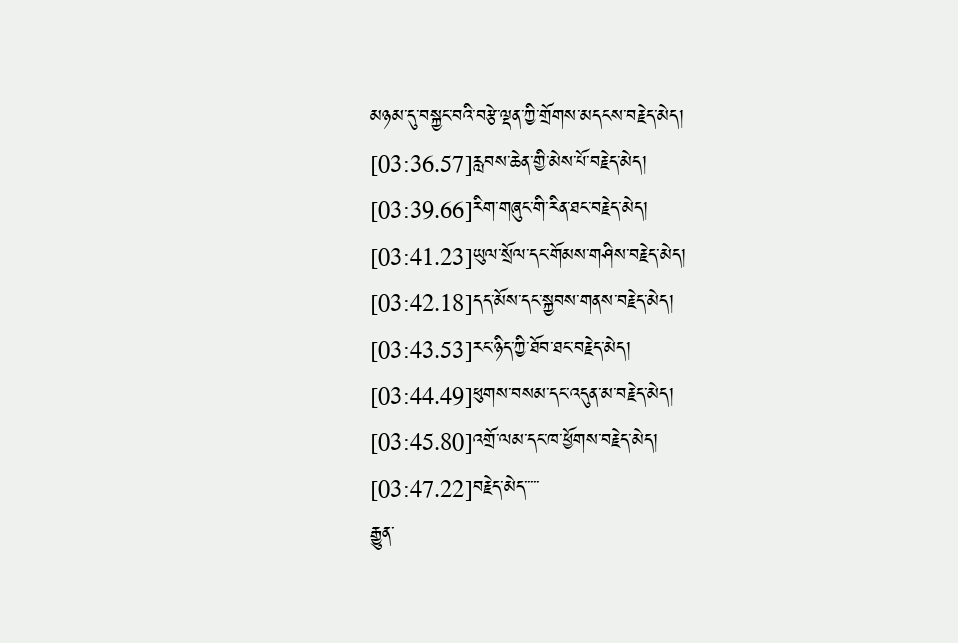མཉམ་དུ་བསྐྱང་བའི་བརྩེ་ལྡན་ཀྱི་གྲོགས་མདངས་བརྗེད་མེད།
[03:36.57]རླབས་ཆེན་གྱི་མེས་པོ་བརྗེད་མེད།
[03:39.66]རིག་གཞུང་གི་རིན་ཐང་བརྗེད་མེད།
[03:41.23]ཡུལ་སྲོལ་དང་གོམས་གཤིས་བརྗེད་མེད།
[03:42.18]དད་མོས་དང་སྐྱབས་གནས་བརྗེད་མེད།
[03:43.53]རང་ཉིད་ཀྱི་ཐོབ་ཐང་བརྗེད་མེད།
[03:44.49]ཕུགས་བསམ་དང་འདུན་མ་བརྗེད་མེད།
[03:45.80]འགྲོ་ལམ་དང་ཁ་ཕྱོགས་བརྗེད་མེད།
[03:47.22]བརྗེད་མེད་་་་་
རྒྱུན་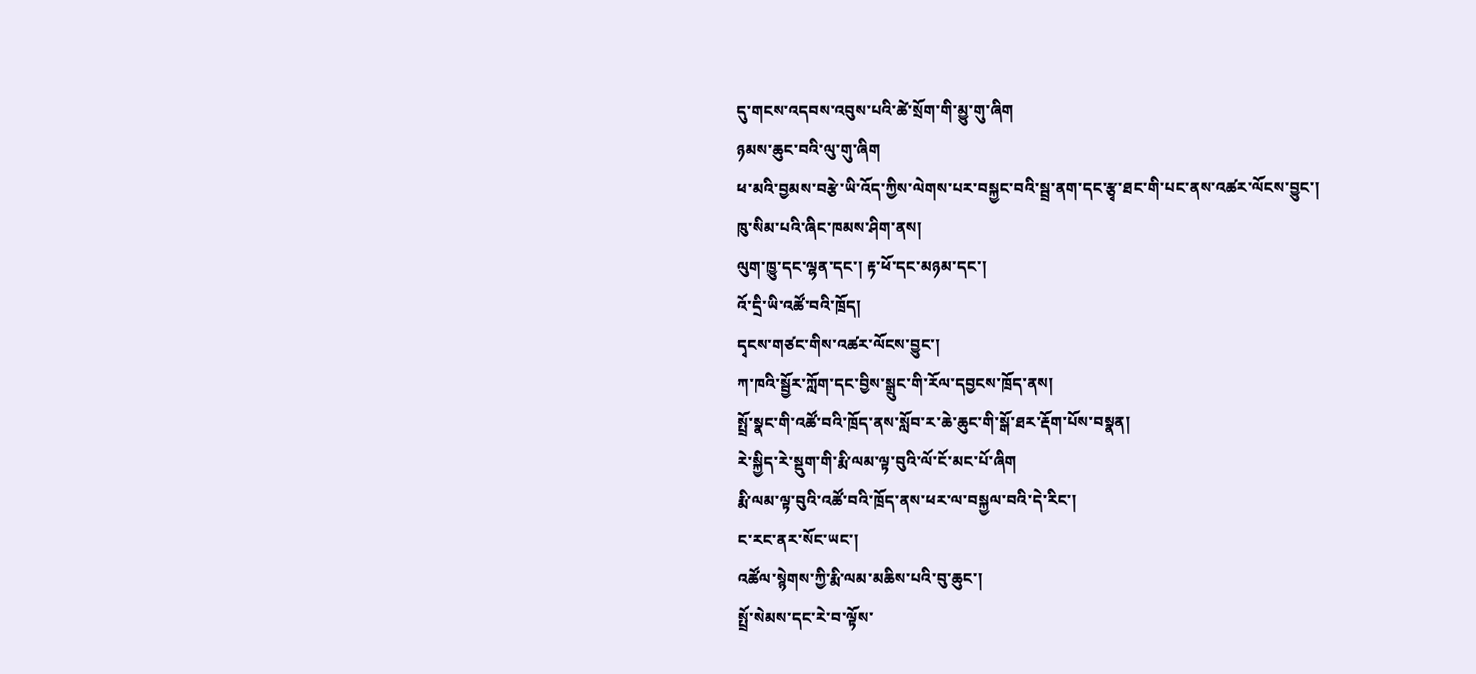དུ་གངས་འདབས་འབུས་པའི་ཚེ་སྲོག་གི་མྱུ་གུ་ཞིག
ཉམས་ཆུང་བའི་ལུ་གུ་ཞིག
ཕ་མའི་བྱམས་བརྩེ་ཡི་འོད་ཀྱིས་ལེགས་པར་བསྐྱང་བའི་སྦྲ་ནག་དང་རྩྭ་ཐང་གི་པང་ནས་འཚར་ལོངས་བྱུང་།
ཁུ་སིམ་པའི་ཞིང་ཁམས་ཤིག་ནས།
ལུག་ཁྱུ་དང་ལྷན་དང་། རྟ་ཕོ་དང་མཉམ་དང་།
འོ་དྲི་ཡི་འཚོ་བའི་ཁྲོད།
དྭངས་གཙང་གིས་འཚར་ལོངས་བྱུང་།
ཀ་ཁའི་སྦྱོར་ཀློག་དང་བྱིས་སྒྲུང་གི་རོལ་དབྱངས་ཁྲོད་ནས།
སྤྲོ་སྣང་གི་འཚོ་བའི་ཁྲོད་ནས་སློབ་ར་ཆེ་ཆུང་གི་སྒོ་ཐར་རྡོག་པོས་བསྣན།
རེ་སྐྱིད་རེ་སྡུག་གི་རྨི་ལམ་ལྟ་བུའི་ལོ་ངོ་མང་པོ་ཞིག
རྨི་ལམ་ལྟ་བུའི་འཚོ་བའི་ཁྲོད་ནས་ཕར་ལ་བསྐྱལ་བའི་དེ་རིང་།
ང་རང་ནར་སོང་ཡང་།
འཚོལ་སྙེགས་ཀྱི་རྨི་ལམ་མཆིས་པའི་བུ་ཆུང་།
སྤྲོ་སེམས་དང་རེ་བ་ལྟོས་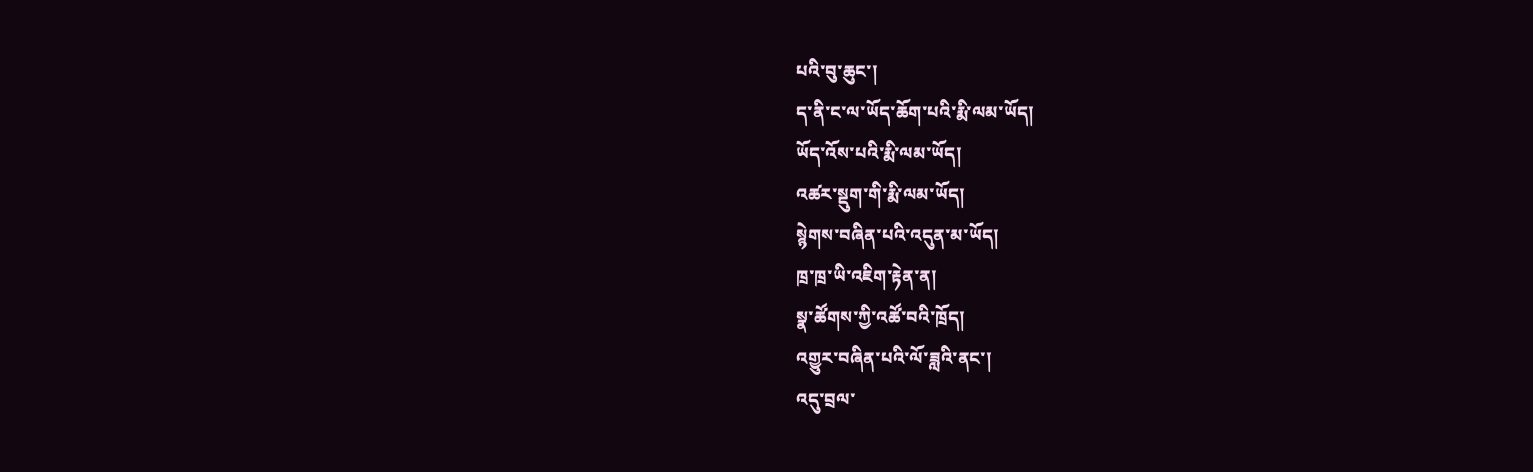པའི་བུ་ཆུང་།
ད་ནི་ང་ལ་ཡོད་ཆོག་པའི་རྨི་ལམ་ཡོད།
ཡོད་འོས་པའི་རྨི་ལམ་ཡོད།
འཚར་སྡུག་གི་རྨི་ལམ་ཡོད།
སྙེགས་བཞིན་པའི་འདུན་མ་ཡོད།
ཁྲ་ཁྲ་ཡི་འཇིག་རྟེན་ན།
སྣ་ཚོགས་ཀྱི་འཚོ་བའི་ཁྲོད།
འགྱུར་བཞིན་པའི་ལོ་ཟླའི་ནང་།
འདུ་བྲལ་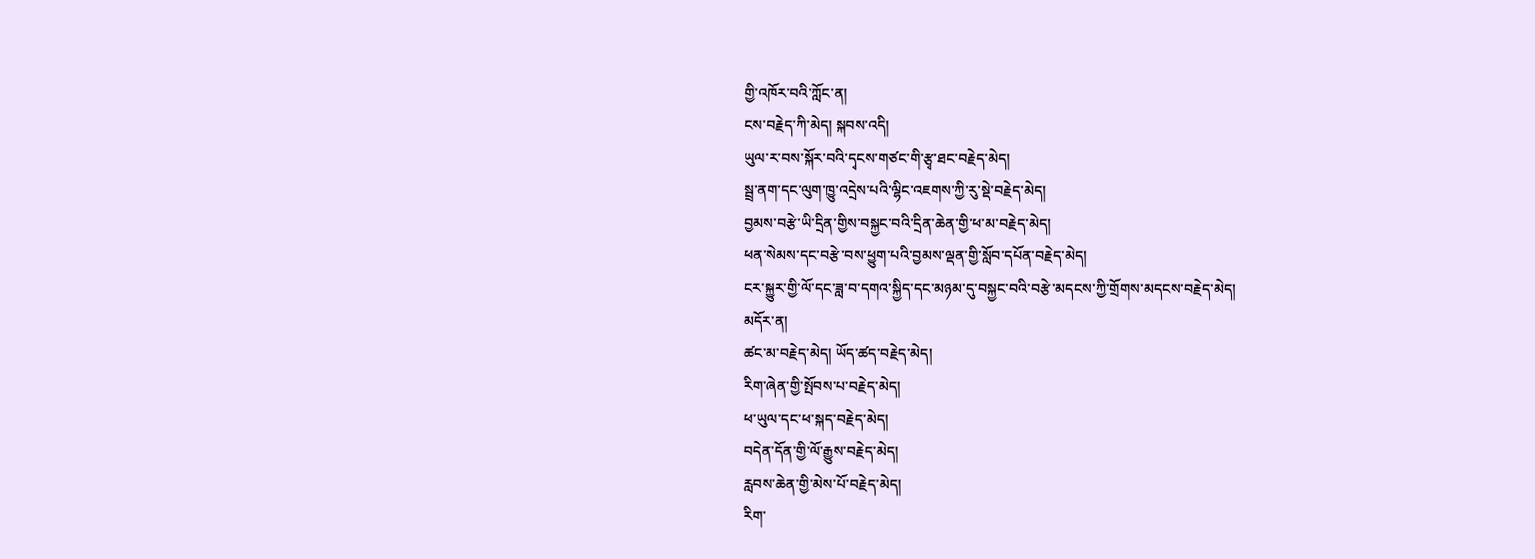གྱི་འཁོར་བའི་ཀློང་ན།
ངས་བརྗེད་ཀི་མེད། སྐབས་འདི།
ཡུལ་ར་བས་སྐོར་བའི་དྭངས་གཙང་གི་རྩྭ་ཐང་བརྗེད་མེད།
སྦྲ་ནག་དང་ལུག་ཁྱུ་འདྲེས་པའི་ལྷིང་འཇགས་ཀྱི་རུ་སྡེ་བརྗེད་མེད།
བྱམས་བརྩེ་ཡི་དྲིན་གྱིས་བསྐྱང་བའི་དྲིན་ཆེན་གྱི་ཕ་མ་བརྗེད་མེད།
ཕན་སེམས་དང་བརྩེ་བས་ཕྱུག་པའི་བྱམས་ལྡན་གྱི་སློབ་དཔོན་བརྗེད་མེད།
ངར་སྐྱུར་གྱི་ལོ་དང་ཟླ་བ་དགའ་སྐྱིད་དང་མཉམ་དུ་བསྐྱང་བའི་བརྩེ་མདངས་ཀྱི་གྲོགས་མདངས་བརྗེད་མེད།
མདོར་ན།
ཚང་མ་བརྗེད་མེད། ཡོད་ཚད་བརྗེད་མེད།
རིག་ཞེན་གྱི་སྤོབས་པ་བརྗེད་མེད།
ཕ་ཡུལ་དང་ཕ་སྐད་བརྗེད་མེད།
བདེན་དོན་གྱི་ལོ་རྒྱུས་བརྗེད་མེད།
རླབས་ཆེན་གྱི་མེས་པོ་བརྗེད་མེད།
རིག་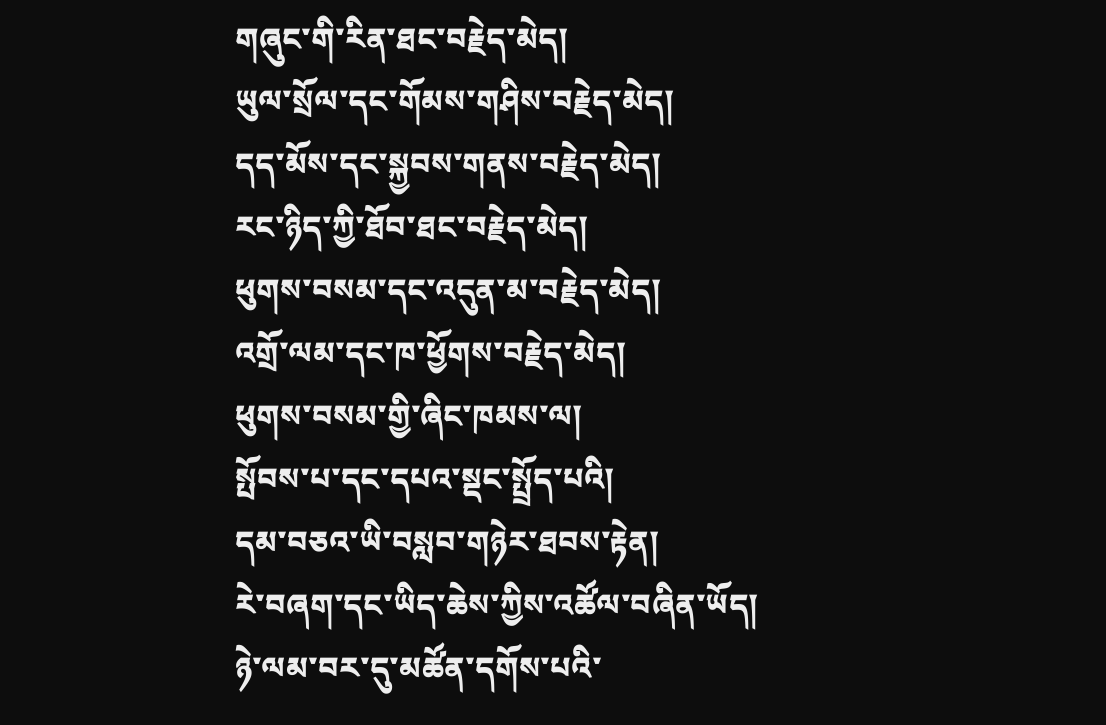གཞུང་གི་རིན་ཐང་བརྗེད་མེད།
ཡུལ་སྲོལ་དང་གོམས་གཤིས་བརྗེད་མེད།
དད་མོས་དང་སྐྱབས་གནས་བརྗེད་མེད།
རང་ཉིད་ཀྱི་ཐོབ་ཐང་བརྗེད་མེད།
ཕུགས་བསམ་དང་འདུན་མ་བརྗེད་མེད།
འགྲོ་ལམ་དང་ཁ་ཕྱོགས་བརྗེད་མེད།
ཕུགས་བསམ་གྱི་ཞིང་ཁམས་ལ།
སྤོབས་པ་དང་དཔའ་སྡང་སྤྲོད་པའི།
དམ་བཅའ་ཡི་བསླབ་གཉེར་ཐབས་རྟེན།
རེ་བཞག་དང་ཡིད་ཆེས་ཀྱིས་འཚོལ་བཞིན་ཡོད།
ཉེ་ལམ་བར་དུ་མཚོན་དགོས་པའི་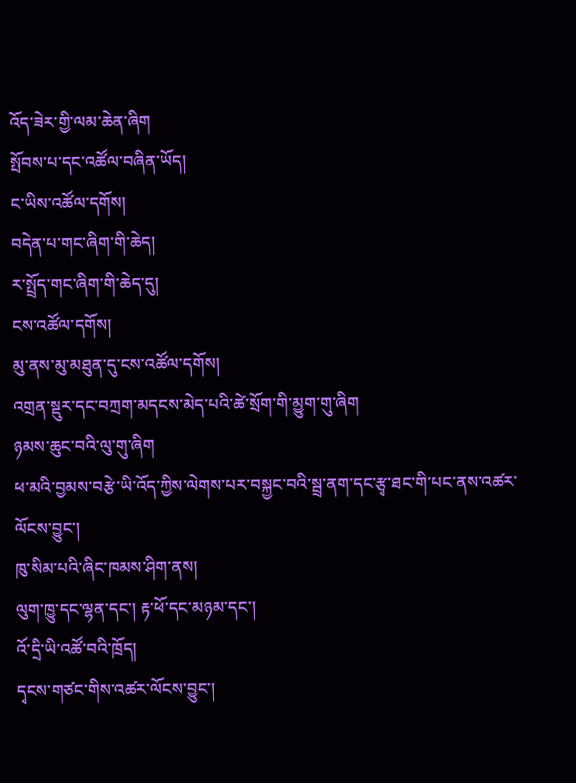འོད་ཟེར་གྱི་ལམ་ཆེན་ཞིག
སྤོབས་པ་དང་འཚོལ་བཞིན་ཡོད།
ང་ཡིས་འཚོལ་དགོས།
བདེན་པ་གང་ཞིག་གི་ཆེད།
ར་སྤྲོད་གང་ཞིག་གི་ཆེད་དུ།
ངས་འཚོལ་དགོས།
མུ་ནས་མུ་མཐུན་དུ་ངས་འཚོལ་དགོས།
འགྲན་སྡུར་དང་བཀྲག་མདངས་མེད་པའི་ཚེ་སྲོག་གི་མྱུག་གུ་ཞིག
ཉམས་ཆུང་བའི་ལུ་གུ་ཞིག
ཕ་མའི་བྱམས་བརྩེ་ཡི་འོད་ཀྱིས་ལེགས་པར་བསྐྱང་བའི་སྦྲ་ནག་དང་རྩྭ་ཐང་གི་པང་ནས་འཚར་ལོངས་བྱུང་།
ཁུ་སིམ་པའི་ཞིང་ཁམས་ཤིག་ནས།
ལུག་ཁྱུ་དང་ལྷན་དང་། རྟ་ཕོ་དང་མཉམ་དང་།
འོ་དྲི་ཡི་འཚོ་བའི་ཁྲོད།
དྭངས་གཙང་གིས་འཚར་ལོངས་བྱུང་།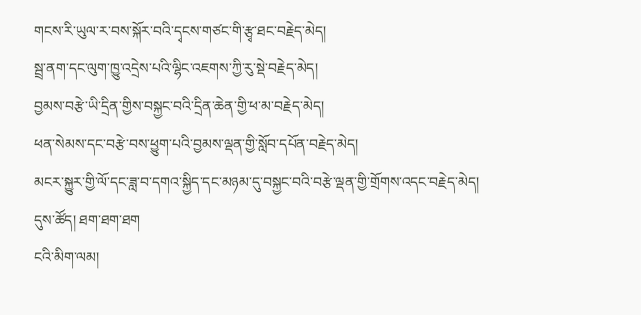གངས་རི་ཡུལ་ར་བས་སྐོར་བའི་དྭངས་གཙང་གི་རྩྭ་ཐང་བརྗེད་མེད།
སྦྲ་ནག་དང་ལུག་ཁྱུ་འདྲེས་པའི་ལྷིང་འཇགས་ཀྱི་རུ་སྡེ་བརྗེད་མེད།
བྱམས་བརྩེ་ཡི་དྲིན་གྱིས་བསྐྱང་བའི་དྲིན་ཆེན་གྱི་ཕ་མ་བརྗེད་མེད།
ཕན་སེམས་དང་བརྩེ་བས་ཕྱུག་པའི་བྱམས་ལྡན་གྱི་སློབ་དཔོན་བརྗེད་མེད།
མངར་སྐྱུར་གྱི་ལོ་དང་ཟླ་བ་དགའ་སྐྱིད་དང་མཉམ་དུ་བསྐྱང་བའི་བརྩེ་ལྡན་གྱི་གྲོགས་འདང་བརྗེད་མེད།
དུས་ཚོད། ཐག་ཐག་ཐག
ངའི་མིག་ལམ།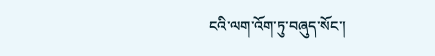ངའི་ལག་འོག་ཏུ་བཞུད་སོང་།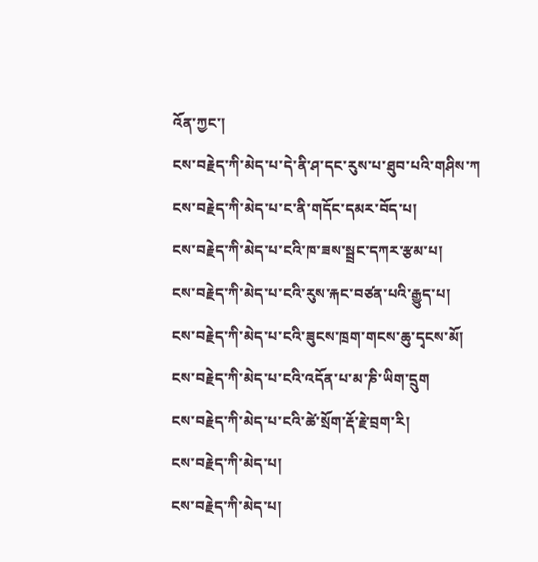འོན་ཀྱང་།
ངས་བརྗེད་ཀི་མེད་པ་དེ་ནི་ཤ་དང་རུས་པ་ཐུབ་པའི་གཤིས་ཀ
ངས་བརྗེད་ཀི་མེད་པ་ང་ནི་གདོང་དམར་བོད་པ།
ངས་བརྗེད་ཀི་མེད་པ་ངའི་ཁ་ཟས་སྦྲང་དཀར་རྩམ་པ།
ངས་བརྗེད་ཀི་མེད་པ་ངའི་རུས་རྐང་བཙན་པའི་རྒྱུད་པ།
ངས་བརྗེད་ཀི་མེད་པ་ངའི་ཟུངས་ཁྲག་གངས་ཆུ་དྭངས་མོ།
ངས་བརྗེད་ཀི་མེད་པ་ངའི་འདོན་པ་མ་ཎི་ཡིག་དྲུག
ངས་བརྗེད་ཀི་མེད་པ་ངའི་ཚེ་སྲོག་རྡོ་རྗེ་བྲག་རི།
ངས་བརྗེད་ཀི་མེད་པ།
ངས་བརྗེད་ཀི་མེད་པ།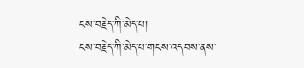ངས་བརྗེད་ཀི་མེད་པ།
ངས་བརྗེད་ཀི་མེད་པ་གངས་འདབས་ནས་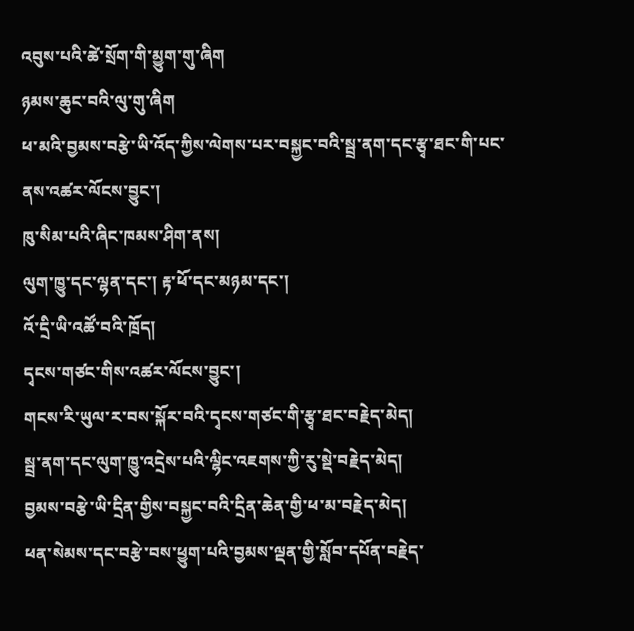འབུས་པའི་ཚེ་སྲོག་གི་མྱུག་གུ་ཞིག
ཉམས་ཆུང་བའི་ལུ་གུ་ཞིག
ཕ་མའི་བྱམས་བརྩེ་ཡི་འོད་ཀྱིས་ལེགས་པར་བསྐྱང་བའི་སྦྲ་ནག་དང་རྩྭ་ཐང་གི་པང་ནས་འཚར་ལོངས་བྱུང་།
ཁུ་སིམ་པའི་ཞིང་ཁམས་ཤིག་ནས།
ལུག་ཁྱུ་དང་ལྷན་དང་། རྟ་ཕོ་དང་མཉམ་དང་།
འོ་དྲི་ཡི་འཚོ་བའི་ཁྲོད།
དྭངས་གཙང་གིས་འཚར་ལོངས་བྱུང་།
གངས་རི་ཡུལ་ར་བས་སྐོར་བའི་དྭངས་གཙང་གི་རྩྭ་ཐང་བརྗེད་མེད།
སྦྲ་ནག་དང་ལུག་ཁྱུ་འདྲེས་པའི་ལྷིང་འཇགས་ཀྱི་རུ་སྡེ་བརྗེད་མེད།
བྱམས་བརྩེ་ཡི་དྲིན་གྱིས་བསྐྱང་བའི་དྲིན་ཆེན་གྱི་ཕ་མ་བརྗེད་མེད།
ཕན་སེམས་དང་བརྩེ་བས་ཕྱུག་པའི་བྱམས་ལྡན་གྱི་སློབ་དཔོན་བརྗེད་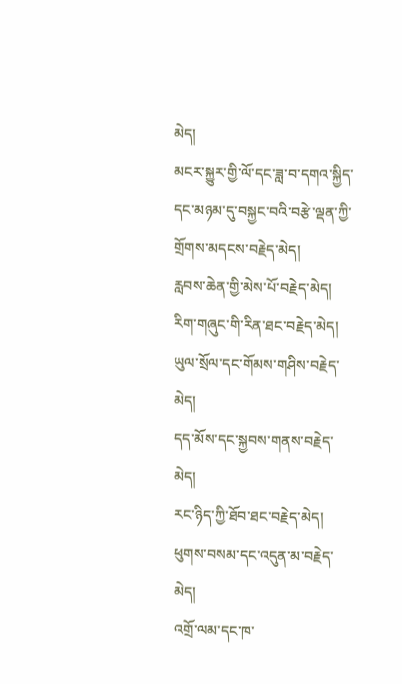མེད།
མངར་སྐྱུར་གྱི་ལོ་དང་ཟླ་བ་དགའ་སྐྱིད་དང་མཉམ་དུ་བསྐྱང་བའི་བརྩེ་ལྡན་ཀྱི་གྲོགས་མདངས་བརྗེད་མེད།
རླབས་ཆེན་གྱི་མེས་པོ་བརྗེད་མེད།
རིག་གཞུང་གི་རིན་ཐང་བརྗེད་མེད།
ཡུལ་སྲོལ་དང་གོམས་གཤིས་བརྗེད་མེད།
དད་མོས་དང་སྐྱབས་གནས་བརྗེད་མེད།
རང་ཉིད་ཀྱི་ཐོབ་ཐང་བརྗེད་མེད།
ཕུགས་བསམ་དང་འདུན་མ་བརྗེད་མེད།
འགྲོ་ལམ་དང་ཁ་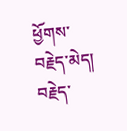ཕྱོགས་བརྗེད་མེད།
བརྗེད་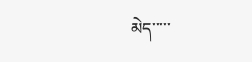མེད་་་་་